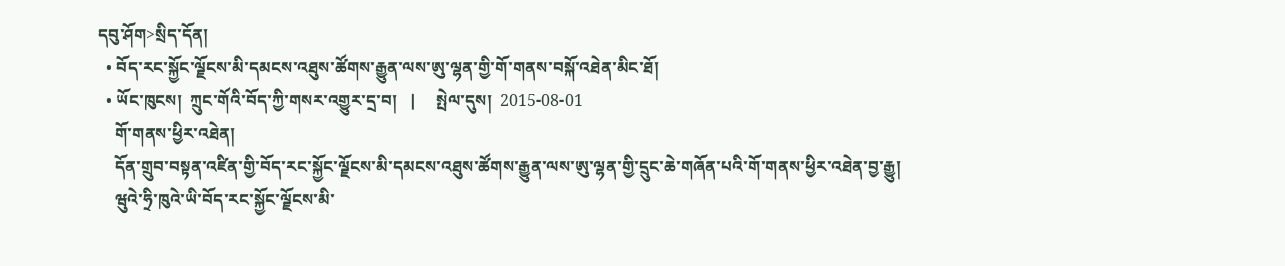དབུ་ཤོག>སྲིད་དོན།
  • བོད་རང་སྐྱོང་ལྗོངས་མི་དམངས་འཐུས་ཚོགས་རྒྱུན་ལས་ཨུ་ལྷན་གྱི་གོ་གནས་བསྐོ་འཐེན་མིང་ཐོ།
  • ཡོང་ཁུངས།  ཀྲུང་གོའི་བོད་ཀྱི་གསར་འགྱུར་དྲ་བ།   |     སྤེལ་དུས།  2015-08-01
    གོ་གནས་ཕྱིར་འཐེན།
    དོན་གྲུབ་བསྟན་འཛིན་གྱི་བོད་རང་སྐྱོང་ལྗོངས་མི་དམངས་འཐུས་ཚོགས་རྒྱུན་ལས་ཨུ་ལྷན་གྱི་དྲུང་ཆེ་གཞོན་པའི་གོ་གནས་ཕྱིར་འཐེན་བྱ་རྒྱུ།
    ཝུའེ་ཧྲི་ཁུའེ་ཡི་བོད་རང་སྐྱོང་ལྗོངས་མི་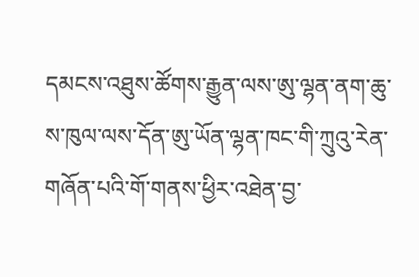དམངས་འཐུས་ཚོགས་རྒྱུན་ལས་ཨུ་ལྷན་ནག་ཆུ་ས་ཁུལ་ལས་དོན་ཨུ་ཡོན་ལྷན་ཁང་གི་ཀྲུའུ་རེན་གཞོན་པའི་གོ་གནས་ཕྱིར་འཐེན་བྱ་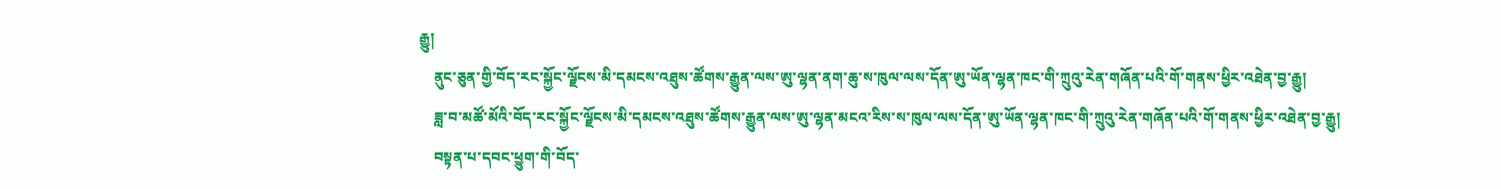རྒྱུ།
    ནུང་ཅུན་གྱི་བོད་རང་སྐྱོང་ལྗོངས་མི་དམངས་འཐུས་ཚོགས་རྒྱུན་ལས་ཨུ་ལྷན་ནག་ཆུ་ས་ཁུལ་ལས་དོན་ཨུ་ཡོན་ལྷན་ཁང་གི་ཀྲུའུ་རེན་གཞོན་པའི་གོ་གནས་ཕྱིར་འཐེན་བྱ་རྒྱུ།
    ཟླ་བ་མཚོ་མོའི་བོད་རང་སྐྱོང་ལྗོངས་མི་དམངས་འཐུས་ཚོགས་རྒྱུན་ལས་ཨུ་ལྷན་མངའ་རིས་ས་ཁུལ་ལས་དོན་ཨུ་ཡོན་ལྷན་ཁང་གི་ཀྲུའུ་རེན་གཞོན་པའི་གོ་གནས་ཕྱིར་འཐེན་བྱ་རྒྱུ།
    བསྟན་པ་དབང་ཕྱུག་གི་བོད་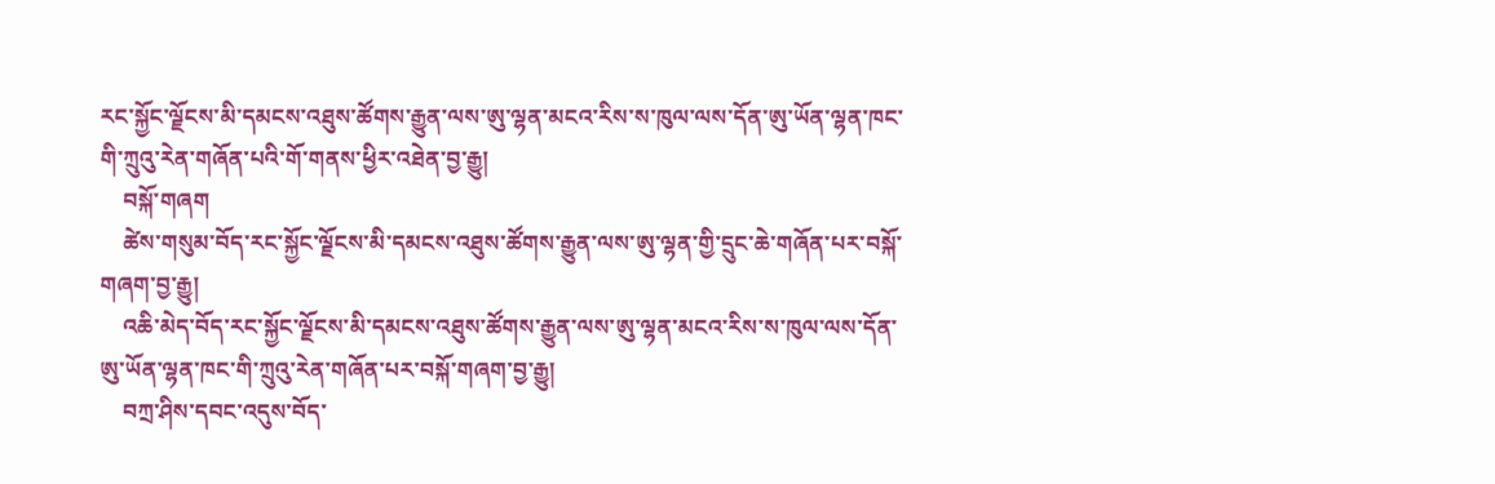རང་སྐྱོང་ལྗོངས་མི་དམངས་འཐུས་ཚོགས་རྒྱུན་ལས་ཨུ་ལྷན་མངའ་རིས་ས་ཁུལ་ལས་དོན་ཨུ་ཡོན་ལྷན་ཁང་གི་ཀྲུའུ་རེན་གཞོན་པའི་གོ་གནས་ཕྱིར་འཐེན་བྱ་རྒྱུ།
    བསྐོ་གཞག
    ཚེས་གསུམ་བོད་རང་སྐྱོང་ལྗོངས་མི་དམངས་འཐུས་ཚོགས་རྒྱུན་ལས་ཨུ་ལྷན་གྱི་དྲུང་ཆེ་གཞོན་པར་བསྐོ་གཞག་བྱ་རྒྱུ།
    འཆི་མེད་བོད་རང་སྐྱོང་ལྗོངས་མི་དམངས་འཐུས་ཚོགས་རྒྱུན་ལས་ཨུ་ལྷན་མངའ་རིས་ས་ཁུལ་ལས་དོན་ཨུ་ཡོན་ལྷན་ཁང་གི་ཀྲུའུ་རེན་གཞོན་པར་བསྐོ་གཞག་བྱ་རྒྱུ།
    བཀྲ་ཤིས་དབང་འདུས་བོད་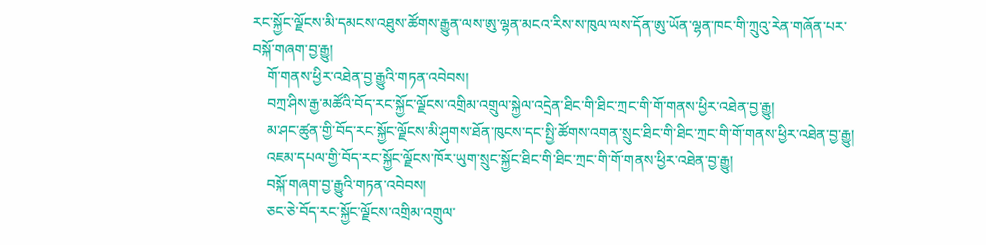རང་སྐྱོང་ལྗོངས་མི་དམངས་འཐུས་ཚོགས་རྒྱུན་ལས་ཨུ་ལྷན་མངའ་རིས་ས་ཁུལ་ལས་དོན་ཨུ་ཡོན་ལྷན་ཁང་གི་ཀྲུའུ་རེན་གཞོན་པར་བསྐོ་གཞག་བྱ་རྒྱུ།
    གོ་གནས་ཕྱིར་འཐེན་བྱ་རྒྱུའི་གཏན་འབེབས།
    བཀྲ་ཤིས་རྒྱ་མཚོའི་བོད་རང་སྐྱོང་ལྗོངས་འགྲིམ་འགྲུལ་སྐྱེལ་འདྲེན་ཐིང་གི་ཐིང་ཀྲང་གི་གོ་གནས་ཕྱིར་འཐེན་བྱ་རྒྱུ།
    མ་ཤང་ཚུན་གྱི་བོད་རང་སྐྱོང་ལྗོངས་མི་ཤུགས་ཐོན་ཁུངས་དང་སྤྱི་ཚོགས་འགན་སྲུང་ཐིང་གི་ཐིང་ཀྲང་གི་གོ་གནས་ཕྱིར་འཐེན་བྱ་རྒྱུ།
    འཇམ་དཔལ་གྱི་བོད་རང་སྐྱོང་ལྗོངས་ཁོར་ཡུག་སྲུང་སྐྱོང་ཐིང་གི་ཐིང་ཀྲང་གི་གོ་གནས་ཕྱིར་འཐེན་བྱ་རྒྱུ།
    བསྐོ་གཞག་བྱ་རྒྱུའི་གཏན་འབེབས།
    ཅང་ཅེ་བོད་རང་སྐྱོང་ལྗོངས་འགྲིམ་འགྲུལ་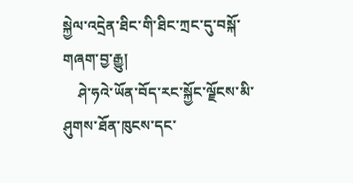སྐྱེལ་འདྲེན་ཐིང་གི་ཐིང་ཀྲང་དུ་བསྐོ་གཞག་བྱ་རྒྱུ།
    ཤེ་ཧའེ་ཡོན་བོད་རང་སྐྱོང་ལྗོངས་མི་ཤུགས་ཐོན་ཁུངས་དང་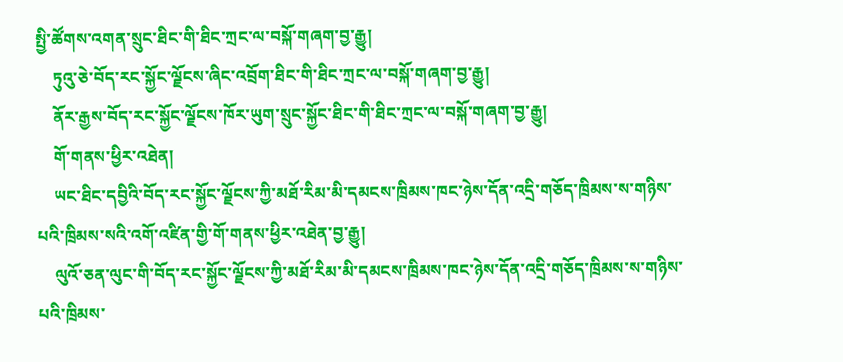སྤྱི་ཚོགས་འགན་སྲུང་ཐིང་གི་ཐིང་ཀྲང་ལ་བསྐོ་གཞག་བྱ་རྒྱུ།
    ཏུའུ་ཅེ་བོད་རང་སྐྱོང་ལྗོངས་ཞིང་འབྲོག་ཐིང་གི་ཐིང་ཀྲང་ལ་བསྐོ་གཞག་བྱ་རྒྱུ།
    ནོར་རྒྱས་བོད་རང་སྐྱོང་ལྗོངས་ཁོར་ཡུག་སྲུང་སྐྱོང་ཐིང་གི་ཐིང་ཀྲང་ལ་བསྐོ་གཞག་བྱ་རྒྱུ།
    གོ་གནས་ཕྱིར་འཐེན།
    ཡང་ཐིང་དབྱིའི་བོད་རང་སྐྱོང་ལྗོངས་ཀྱི་མཐོ་རིམ་མི་དམངས་ཁྲིམས་ཁང་ཉེས་དོན་འདྲི་གཅོད་ཁྲིམས་ས་གཉིས་པའི་ཁྲིམས་སའི་འགོ་འཛིན་གྱི་གོ་གནས་ཕྱིར་འཐེན་བྱ་རྒྱུ།
    ལུའོ་ཅན་ལུང་གི་བོད་རང་སྐྱོང་ལྗོངས་ཀྱི་མཐོ་རིམ་མི་དམངས་ཁྲིམས་ཁང་ཉེས་དོན་འདྲི་གཅོད་ཁྲིམས་ས་གཉིས་པའི་ཁྲིམས་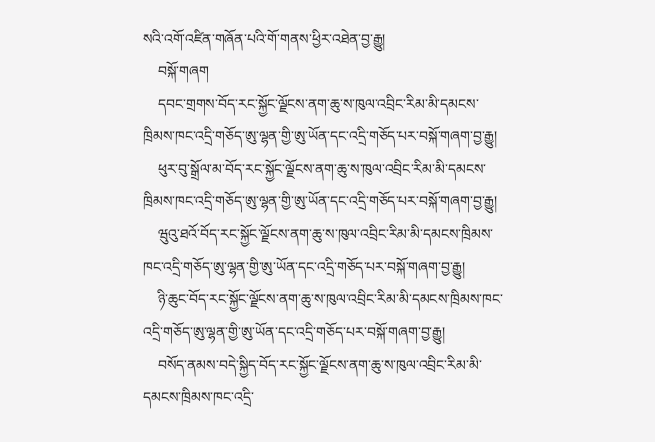སའི་འགོ་འཛིན་གཞོན་པའི་གོ་གནས་ཕྱིར་འཐེན་བྱ་རྒྱུ།
    བསྐོ་གཞག
    དབང་གྲགས་བོད་རང་སྐྱོང་ལྗོངས་ནག་ཆུ་ས་ཁུལ་འབྲིང་རིམ་མི་དམངས་ཁྲིམས་ཁང་འདྲི་གཅོད་ཨུ་ལྷན་གྱི་ཨུ་ཡོན་དང་འདྲི་གཅོད་པར་བསྐོ་གཞག་བྱ་རྒྱུ།
    ཕུར་བུ་སྒྲོལ་མ་བོད་རང་སྐྱོང་ལྗོངས་ནག་ཆུ་ས་ཁུལ་འབྲིང་རིམ་མི་དམངས་ཁྲིམས་ཁང་འདྲི་གཅོད་ཨུ་ལྷན་གྱི་ཨུ་ཡོན་དང་འདྲི་གཅོད་པར་བསྐོ་གཞག་བྱ་རྒྱུ།
    ཝུའུ་ཐའོ་བོད་རང་སྐྱོང་ལྗོངས་ནག་ཆུ་ས་ཁུལ་འབྲིང་རིམ་མི་དམངས་ཁྲིམས་ཁང་འདྲི་གཅོད་ཨུ་ལྷན་གྱི་ཨུ་ཡོན་དང་འདྲི་གཅོད་པར་བསྐོ་གཞག་བྱ་རྒྱུ།
    ཉི་ཆུང་བོད་རང་སྐྱོང་ལྗོངས་ནག་ཆུ་ས་ཁུལ་འབྲིང་རིམ་མི་དམངས་ཁྲིམས་ཁང་འདྲི་གཅོད་ཨུ་ལྷན་གྱི་ཨུ་ཡོན་དང་འདྲི་གཅོད་པར་བསྐོ་གཞག་བྱ་རྒྱུ།
    བསོད་ནམས་བདེ་སྐྱིད་བོད་རང་སྐྱོང་ལྗོངས་ནག་ཆུ་ས་ཁུལ་འབྲིང་རིམ་མི་དམངས་ཁྲིམས་ཁང་འདྲི་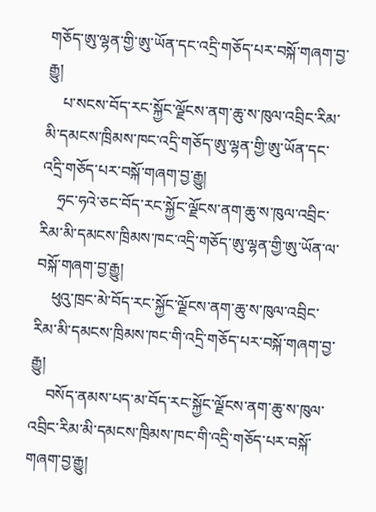གཅོད་ཨུ་ལྷན་གྱི་ཨུ་ཡོན་དང་འདྲི་གཅོད་པར་བསྐོ་གཞག་བྱ་རྒྱུ།
    པ་སངས་བོད་རང་སྐྱོང་ལྗོངས་ནག་ཆུ་ས་ཁུལ་འབྲིང་རིམ་མི་དམངས་ཁྲིམས་ཁང་འདྲི་གཅོད་ཨུ་ལྷན་གྱི་ཨུ་ཡོན་དང་འདྲི་གཅོད་པར་བསྐོ་གཞག་བྱ་རྒྱུ།
    ཧྲང་ཧའེ་ཅང་བོད་རང་སྐྱོང་ལྗོངས་ནག་ཆུ་ས་ཁུལ་འབྲིང་རིམ་མི་དམངས་ཁྲིམས་ཁང་འདྲི་གཅོད་ཨུ་ལྷན་གྱི་ཨུ་ཡོན་ལ་བསྐོ་གཞག་བྱ་རྒྱུ།
    ཕུའུ་ཁྲང་མེ་བོད་རང་སྐྱོང་ལྗོངས་ནག་ཆུ་ས་ཁུལ་འབྲིང་རིམ་མི་དམངས་ཁྲིམས་ཁང་གི་འདྲི་གཅོད་པར་བསྐོ་གཞག་བྱ་རྒྱུ།
    བསོད་ནམས་པད་མ་བོད་རང་སྐྱོང་ལྗོངས་ནག་ཆུ་ས་ཁུལ་འབྲིང་རིམ་མི་དམངས་ཁྲིམས་ཁང་གི་འདྲི་གཅོད་པར་བསྐོ་གཞག་བྱ་རྒྱུ།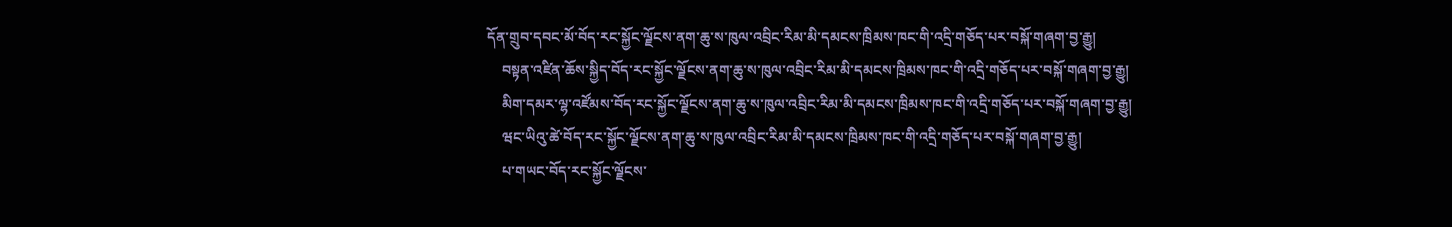དོན་གྲུབ་དབང་མོ་བོད་རང་སྐྱོང་ལྗོངས་ནག་ཆུ་ས་ཁུལ་འབྲིང་རིམ་མི་དམངས་ཁྲིམས་ཁང་གི་འདྲི་གཅོད་པར་བསྐོ་གཞག་བྱ་རྒྱུ།
    བསྟན་འཛིན་ཆོས་སྐྱིད་བོད་རང་སྐྱོང་ལྗོངས་ནག་ཆུ་ས་ཁུལ་འབྲིང་རིམ་མི་དམངས་ཁྲིམས་ཁང་གི་འདྲི་གཅོད་པར་བསྐོ་གཞག་བྱ་རྒྱུ།
    མིག་དམར་ལྷ་འཛོམས་བོད་རང་སྐྱོང་ལྗོངས་ནག་ཆུ་ས་ཁུལ་འབྲིང་རིམ་མི་དམངས་ཁྲིམས་ཁང་གི་འདྲི་གཅོད་པར་བསྐོ་གཞག་བྱ་རྒྱུ།
    ཝང་ཡིའུ་ཚེ་བོད་རང་སྐྱོང་ལྗོངས་ནག་ཆུ་ས་ཁུལ་འབྲིང་རིམ་མི་དམངས་ཁྲིམས་ཁང་གི་འདྲི་གཅོད་པར་བསྐོ་གཞག་བྱ་རྒྱུ།
    པ་གཡང་བོད་རང་སྐྱོང་ལྗོངས་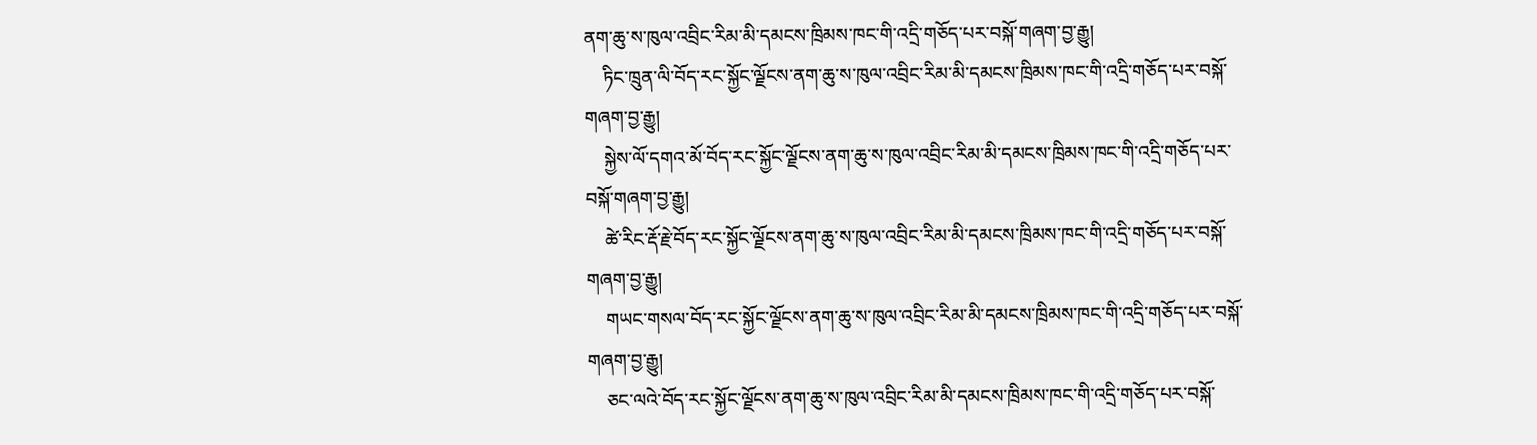ནག་ཆུ་ས་ཁུལ་འབྲིང་རིམ་མི་དམངས་ཁྲིམས་ཁང་གི་འདྲི་གཅོད་པར་བསྐོ་གཞག་བྱ་རྒྱུ།
    ཏིང་ཁྲུན་ལི་བོད་རང་སྐྱོང་ལྗོངས་ནག་ཆུ་ས་ཁུལ་འབྲིང་རིམ་མི་དམངས་ཁྲིམས་ཁང་གི་འདྲི་གཅོད་པར་བསྐོ་གཞག་བྱ་རྒྱུ།
    སྐྱེས་ལོ་དགའ་མོ་བོད་རང་སྐྱོང་ལྗོངས་ནག་ཆུ་ས་ཁུལ་འབྲིང་རིམ་མི་དམངས་ཁྲིམས་ཁང་གི་འདྲི་གཅོད་པར་བསྐོ་གཞག་བྱ་རྒྱུ།
    ཚེ་རིང་རྡོ་རྗེ་བོད་རང་སྐྱོང་ལྗོངས་ནག་ཆུ་ས་ཁུལ་འབྲིང་རིམ་མི་དམངས་ཁྲིམས་ཁང་གི་འདྲི་གཅོད་པར་བསྐོ་གཞག་བྱ་རྒྱུ།
    གཡང་གསལ་བོད་རང་སྐྱོང་ལྗོངས་ནག་ཆུ་ས་ཁུལ་འབྲིང་རིམ་མི་དམངས་ཁྲིམས་ཁང་གི་འདྲི་གཅོད་པར་བསྐོ་གཞག་བྱ་རྒྱུ།
    ཅང་ལའེ་བོད་རང་སྐྱོང་ལྗོངས་ནག་ཆུ་ས་ཁུལ་འབྲིང་རིམ་མི་དམངས་ཁྲིམས་ཁང་གི་འདྲི་གཅོད་པར་བསྐོ་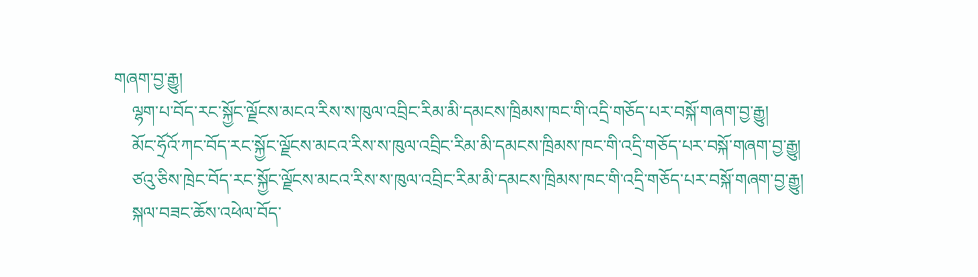གཞག་བྱ་རྒྱུ།
    ལྷག་པ་བོད་རང་སྐྱོང་ལྗོངས་མངའ་རིས་ས་ཁུལ་འབྲིང་རིམ་མི་དམངས་ཁྲིམས་ཁང་གི་འདྲི་གཅོད་པར་བསྐོ་གཞག་བྱ་རྒྱུ།
    མོང་ཧྲོའོ་ཀང་བོད་རང་སྐྱོང་ལྗོངས་མངའ་རིས་ས་ཁུལ་འབྲིང་རིམ་མི་དམངས་ཁྲིམས་ཁང་གི་འདྲི་གཅོད་པར་བསྐོ་གཞག་བྱ་རྒྱུ།
    ཙའུ་ཅིས་ཁྲེང་བོད་རང་སྐྱོང་ལྗོངས་མངའ་རིས་ས་ཁུལ་འབྲིང་རིམ་མི་དམངས་ཁྲིམས་ཁང་གི་འདྲི་གཅོད་པར་བསྐོ་གཞག་བྱ་རྒྱུ།
    སྐལ་བཟང་ཆོས་འཕེལ་བོད་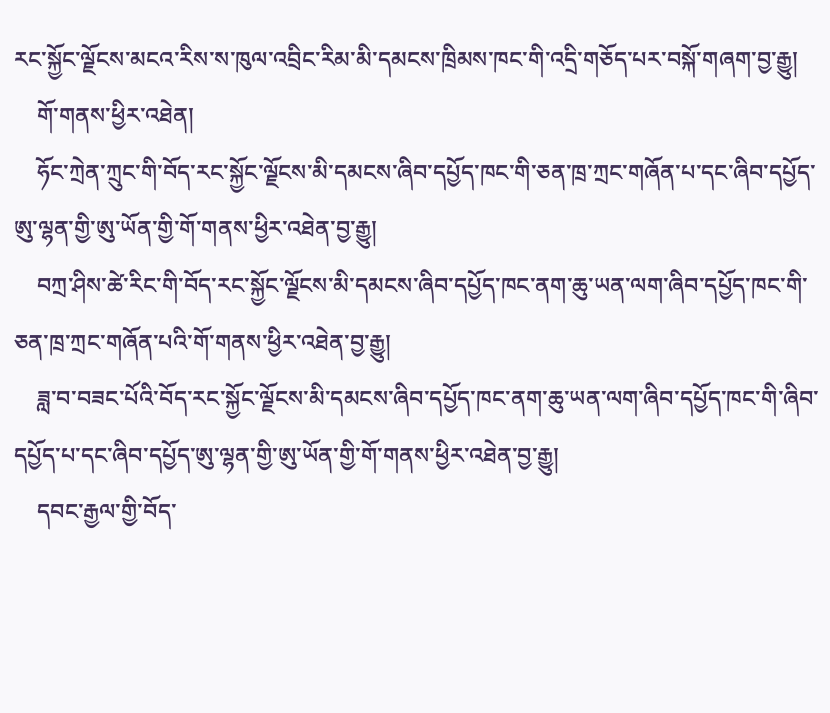རང་སྐྱོང་ལྗོངས་མངའ་རིས་ས་ཁུལ་འབྲིང་རིམ་མི་དམངས་ཁྲིམས་ཁང་གི་འདྲི་གཅོད་པར་བསྐོ་གཞག་བྱ་རྒྱུ།
    གོ་གནས་ཕྱིར་འཐེན།
    ཧོང་ཀྲེན་ཀྲུང་གི་བོད་རང་སྐྱོང་ལྗོངས་མི་དམངས་ཞིབ་དཔྱོད་ཁང་གི་ཅན་ཁྲ་ཀྲང་གཞོན་པ་དང་ཞིབ་དཔྱོད་ཨུ་ལྷན་གྱི་ཨུ་ཡོན་གྱི་གོ་གནས་ཕྱིར་འཐེན་བྱ་རྒྱུ།
    བཀྲ་ཤིས་ཚེ་རིང་གི་བོད་རང་སྐྱོང་ལྗོངས་མི་དམངས་ཞིབ་དཔྱོད་ཁང་ནག་ཆུ་ཡན་ལག་ཞིབ་དཔྱོད་ཁང་གི་ཅན་ཁྲ་ཀྲང་གཞོན་པའི་གོ་གནས་ཕྱིར་འཐེན་བྱ་རྒྱུ།
    ཟླ་བ་བཟང་པོའི་བོད་རང་སྐྱོང་ལྗོངས་མི་དམངས་ཞིབ་དཔྱོད་ཁང་ནག་ཆུ་ཡན་ལག་ཞིབ་དཔྱོད་ཁང་གི་ཞིབ་དཔྱོད་པ་དང་ཞིབ་དཔྱོད་ཨུ་ལྷན་གྱི་ཨུ་ཡོན་གྱི་གོ་གནས་ཕྱིར་འཐེན་བྱ་རྒྱུ།
    དབང་རྒྱལ་གྱི་བོད་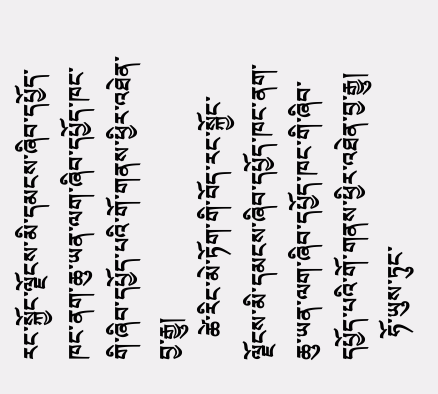རང་སྐྱོང་ལྗོངས་མི་དམངས་ཞིབ་དཔྱོད་ཁང་ནག་ཆུ་ཡན་ལག་ཞིབ་དཔྱོད་ཁང་གི་ཞིབ་དཔྱོད་པའི་གོ་གནས་ཕྱིར་འཐེན་བྱ་རྒྱུ།
    ཚེ་རིང་མེ་ཏོག་གི་བོད་རང་སྐྱོང་ལྗོངས་མི་དམངས་ཞིབ་དཔྱོད་ཁང་ནག་ཆུ་ཡན་ལག་ཞིབ་དཔྱོད་ཁང་གི་ཞིབ་དཔྱོད་པའི་གོ་གནས་ཕྱིར་འཐེན་བྱ་རྒྱུ།
    ཧོ་ཡུས་ཏུང་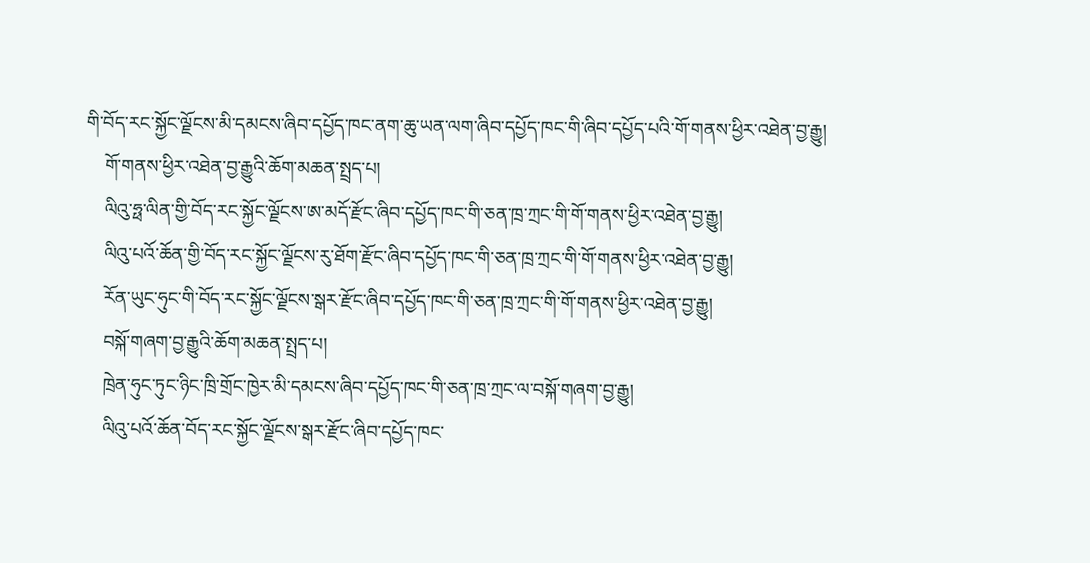གི་བོད་རང་སྐྱོང་ལྗོངས་མི་དམངས་ཞིབ་དཔྱོད་ཁང་ནག་ཆུ་ཡན་ལག་ཞིབ་དཔྱོད་ཁང་གི་ཞིབ་དཔྱོད་པའི་གོ་གནས་ཕྱིར་འཐེན་བྱ་རྒྱུ།
    གོ་གནས་ཕྱིར་འཐེན་བྱ་རྒྱུའི་ཆོག་མཆན་སྤྲད་པ།
    ལིའུ་ཧྥ་ལིན་གྱི་བོད་རང་སྐྱོང་ལྗོངས་ཨ་མདོ་རྫོང་ཞིབ་དཔྱོད་ཁང་གི་ཅན་ཁྲ་ཀྲང་གི་གོ་གནས་ཕྱིར་འཐེན་བྱ་རྒྱུ།
    ལིའུ་པའོ་ཆོན་གྱི་བོད་རང་སྐྱོང་ལྗོངས་རུ་ཐོག་རྫོང་ཞིབ་དཔྱོད་ཁང་གི་ཅན་ཁྲ་ཀྲང་གི་གོ་གནས་ཕྱིར་འཐེན་བྱ་རྒྱུ།
    རོན་ཡུང་ཧུང་གི་བོད་རང་སྐྱོང་ལྗོངས་སྒར་རྫོང་ཞིབ་དཔྱོད་ཁང་གི་ཅན་ཁྲ་ཀྲང་གི་གོ་གནས་ཕྱིར་འཐེན་བྱ་རྒྱུ།
    བསྐོ་གཞག་བྱ་རྒྱུའི་ཆོག་མཆན་སྤྲད་པ།
    ཁྲེན་ཧུང་ཏུང་ཉིང་ཁྲི་གྲོང་ཁྱེར་མི་དམངས་ཞིབ་དཔྱོད་ཁང་གི་ཅན་ཁྲ་ཀྲང་ལ་བསྐོ་གཞག་བྱ་རྒྱུ།
    ལིའུ་པའོ་ཆོན་བོད་རང་སྐྱོང་ལྗོངས་སྒར་རྫོང་ཞིབ་དཔྱོད་ཁང་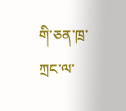གི་ཅན་ཁྲ་ཀྲང་ལ་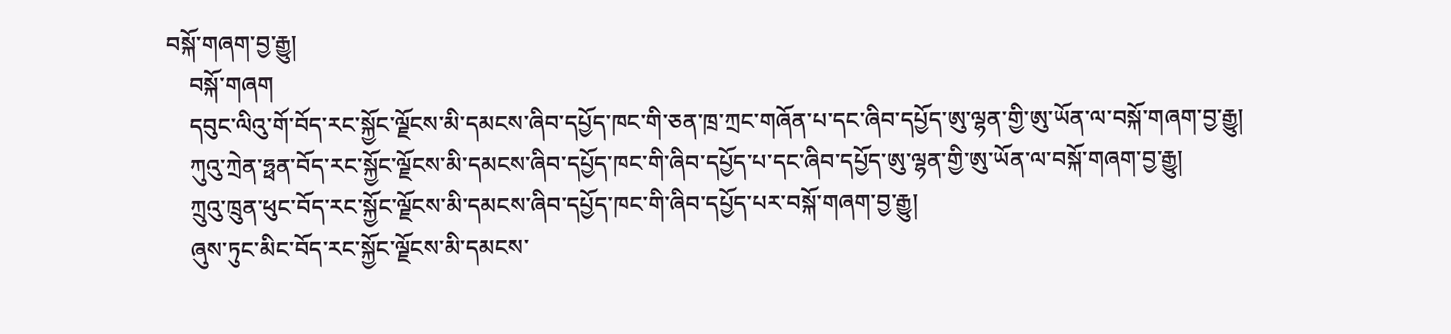བསྐོ་གཞག་བྱ་རྒྱུ།
    བསྐོ་གཞག
    དབུང་ལིའུ་གོ་བོད་རང་སྐྱོང་ལྗོངས་མི་དམངས་ཞིབ་དཔྱོད་ཁང་གི་ཅན་ཁྲ་ཀྲང་གཞོན་པ་དང་ཞིབ་དཔྱོད་ཨུ་ལྷན་གྱི་ཨུ་ཡོན་ལ་བསྐོ་གཞག་བྱ་རྒྱུ།
    ཀུའུ་ཀྲེན་ཧྥན་བོད་རང་སྐྱོང་ལྗོངས་མི་དམངས་ཞིབ་དཔྱོད་ཁང་གི་ཞིབ་དཔྱོད་པ་དང་ཞིབ་དཔྱོད་ཨུ་ལྷན་གྱི་ཨུ་ཡོན་ལ་བསྐོ་གཞག་བྱ་རྒྱུ།
    ཀྲུའུ་ཁྲུན་ཕུང་བོད་རང་སྐྱོང་ལྗོངས་མི་དམངས་ཞིབ་དཔྱོད་ཁང་གི་ཞིབ་དཔྱོད་པར་བསྐོ་གཞག་བྱ་རྒྱུ།
    ཞུས་ཏུང་མིང་བོད་རང་སྐྱོང་ལྗོངས་མི་དམངས་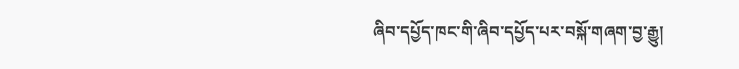ཞིབ་དཔྱོད་ཁང་གི་ཞིབ་དཔྱོད་པར་བསྐོ་གཞག་བྱ་རྒྱུ།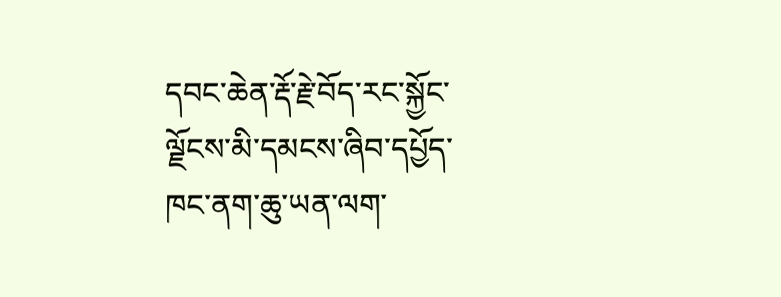དབང་ཆེན་རྡོ་རྗེ་བོད་རང་སྐྱོང་ལྗོངས་མི་དམངས་ཞིབ་དཔྱོད་ཁང་ནག་ཆུ་ཡན་ལག་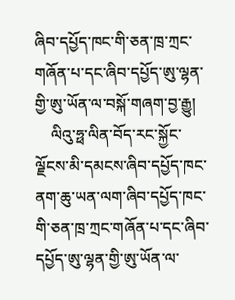ཞིབ་དཔྱོད་ཁང་གི་ཅན་ཁྲ་ཀྲང་གཞོན་པ་དང་ཞིབ་དཔྱོད་ཨུ་ལྷན་གྱི་ཨུ་ཡོན་ལ་བསྐོ་གཞག་བྱ་རྒྱུ།
    ལིའུ་ཧྥ་ལིན་བོད་རང་སྐྱོང་ལྗོངས་མི་དམངས་ཞིབ་དཔྱོད་ཁང་ནག་ཆུ་ཡན་ལག་ཞིབ་དཔྱོད་ཁང་གི་ཅན་ཁྲ་ཀྲང་གཞོན་པ་དང་ཞིབ་དཔྱོད་ཨུ་ལྷན་གྱི་ཨུ་ཡོན་ལ་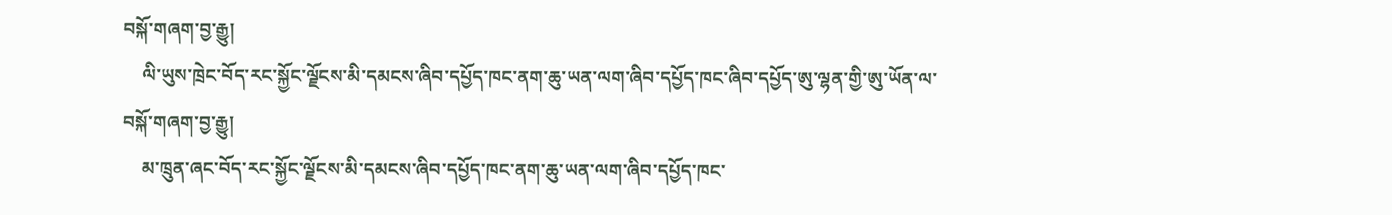བསྐོ་གཞག་བྱ་རྒྱུ།
    ལི་ཡུས་ཁྲེང་བོད་རང་སྐྱོང་ལྗོངས་མི་དམངས་ཞིབ་དཔྱོད་ཁང་ནག་ཆུ་ཡན་ལག་ཞིབ་དཔྱོད་ཁང་ཞིབ་དཔྱོད་ཨུ་ལྷན་གྱི་ཨུ་ཡོན་ལ་བསྐོ་གཞག་བྱ་རྒྱུ།
    མ་ཁྲུན་ཞང་བོད་རང་སྐྱོང་ལྗོངས་མི་དམངས་ཞིབ་དཔྱོད་ཁང་ནག་ཆུ་ཡན་ལག་ཞིབ་དཔྱོད་ཁང་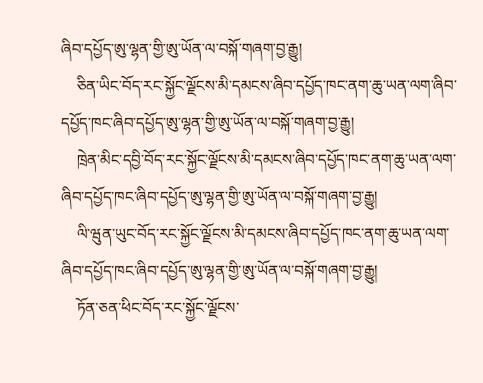ཞིབ་དཔྱོད་ཨུ་ལྷན་གྱི་ཨུ་ཡོན་ལ་བསྐོ་གཞག་བྱ་རྒྱུ།
    ཅིན་ཡིང་བོད་རང་སྐྱོང་ལྗོངས་མི་དམངས་ཞིབ་དཔྱོད་ཁང་ནག་ཆུ་ཡན་ལག་ཞིབ་དཔྱོད་ཁང་ཞིབ་དཔྱོད་ཨུ་ལྷན་གྱི་ཨུ་ཡོན་ལ་བསྐོ་གཞག་བྱ་རྒྱུ།
    ཁྲེན་མིང་དབྱི་བོད་རང་སྐྱོང་ལྗོངས་མི་དམངས་ཞིབ་དཔྱོད་ཁང་ནག་ཆུ་ཡན་ལག་ཞིབ་དཔྱོད་ཁང་ཞིབ་དཔྱོད་ཨུ་ལྷན་གྱི་ཨུ་ཡོན་ལ་བསྐོ་གཞག་བྱ་རྒྱུ།
    ལི་ཝུན་ཡུང་བོད་རང་སྐྱོང་ལྗོངས་མི་དམངས་ཞིབ་དཔྱོད་ཁང་ནག་ཆུ་ཡན་ལག་ཞིབ་དཔྱོད་ཁང་ཞིབ་དཔྱོད་ཨུ་ལྷན་གྱི་ཨུ་ཡོན་ལ་བསྐོ་གཞག་བྱ་རྒྱུ།
    ཏོན་ཅན་ཕིང་བོད་རང་སྐྱོང་ལྗོངས་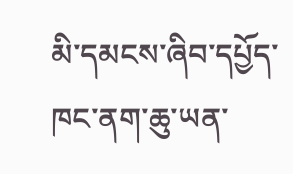མི་དམངས་ཞིབ་དཔྱོད་ཁང་ནག་ཆུ་ཡན་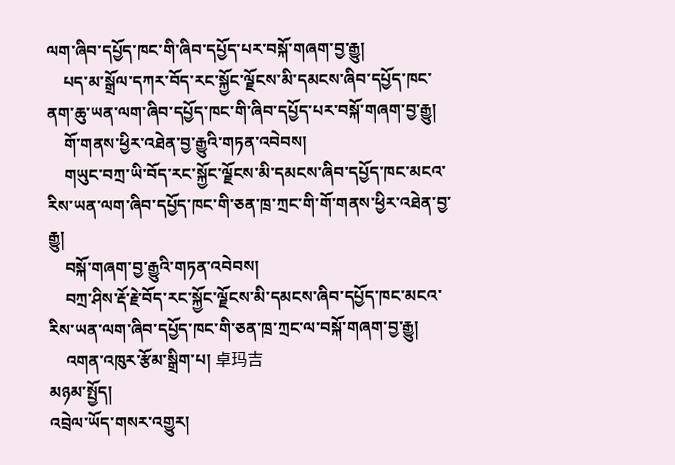ལག་ཞིབ་དཔྱོད་ཁང་གི་ཞིབ་དཔྱོད་པར་བསྐོ་གཞག་བྱ་རྒྱུ།
    པད་མ་སྒྲོལ་དཀར་བོད་རང་སྐྱོང་ལྗོངས་མི་དམངས་ཞིབ་དཔྱོད་ཁང་ནག་ཆུ་ཡན་ལག་ཞིབ་དཔྱོད་ཁང་གི་ཞིབ་དཔྱོད་པར་བསྐོ་གཞག་བྱ་རྒྱུ།
    གོ་གནས་ཕྱིར་འཐེན་བྱ་རྒྱུའི་གཏན་འབེབས།
    གཡུང་བཀྲ་ཡི་བོད་རང་སྐྱོང་ལྗོངས་མི་དམངས་ཞིབ་དཔྱོད་ཁང་མངའ་རིས་ཡན་ལག་ཞིབ་དཔྱོད་ཁང་གི་ཅན་ཁྲ་ཀྲང་གི་གོ་གནས་ཕྱིར་འཐེན་བྱ་རྒྱུ།
    བསྐོ་གཞག་བྱ་རྒྱུའི་གཏན་འབེབས།
    བཀྲ་ཤིས་རྡོ་རྗེ་བོད་རང་སྐྱོང་ལྗོངས་མི་དམངས་ཞིབ་དཔྱོད་ཁང་མངའ་རིས་ཡན་ལག་ཞིབ་དཔྱོད་ཁང་གི་ཅན་ཁྲ་ཀྲང་ལ་བསྐོ་གཞག་བྱ་རྒྱུ།
    འགན་འཁུར་རྩོམ་སྒྲིག་པ། 卓玛吉
མཉམ་སྤྱོད།
འབྲེལ་ཡོད་གསར་འགྱུར།